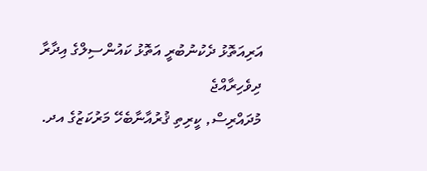އަރިއަތޮޅު ދެކުނުބުރީ އަތޮޅު ކައުންސިލްގެ އިދާރާ
ދިވެހިރާއްޖެ
މުދައްރިސް, ކީރިތި ޤުރުއާނާބެހޭ މަރުކަޒުގެ އދ.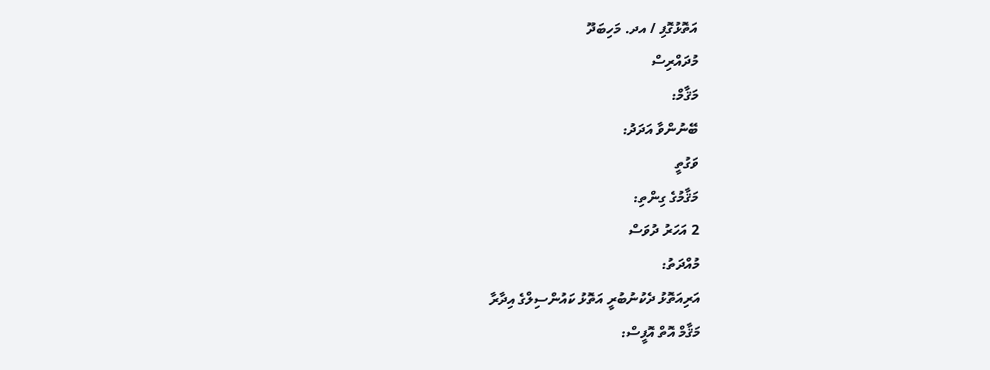އަތޮޅުގޮފި / އދ. މަހިބަދޫ
މުދައްރިސް
މަޤާމް:
ބޭނުންވާ އަދަދު:
ވަގުތީ
މަޤާމުގެ ގިންތި:
2 އަހަރު ދުވަސް
މުއްދަތު:
އަރިއަތޮޅު ދެކުނުބުރީ އަތޮޅު ކައުންސިލްގެ އިދާރާ
މަޤާމް އޮތް އޮފީސް: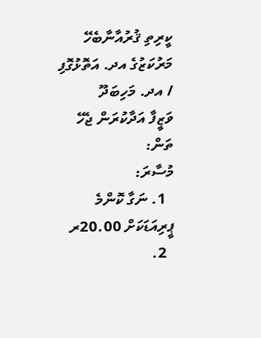ކީރިތި ޤުރުއާނާބެހޭ މަރުކަޒުގެ އދ. އަތޮޅުގޮފި / އދ. މަހިބަދޫ
ވަޒީފާ އަދާކުރަން ޖެހޭ ތަން:
މުސާރަ:
  1. ނަގާ ކޮންމެ ޕީރިއަޑަކަށް 20.00ރ
  2.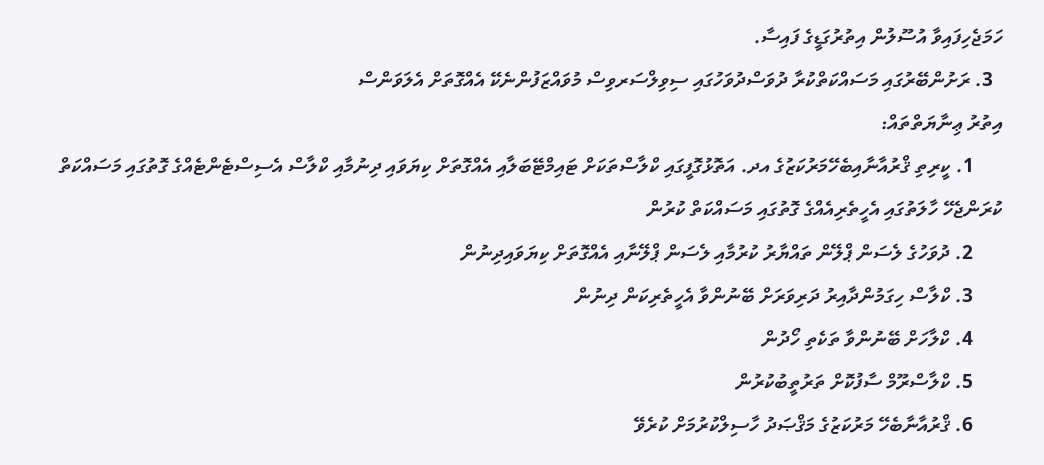ހަމަޖެހިފައިވާ އުސޫލުން އިތުރުގަޑީގެ ފައިސާ.
  3. ރަށުންބޭރުގައި މަސައްކަތްކުރާ ދުވަސްދުވަހުގައި ސިވިލްސަރވިސް މުވައްޒަފުންނެކޭ އެއްގޮތަށް އެލަވަންސް
އިތުރު ޢިނާޔަތްތައް:
      1. ކީރިތި ޤްރުއާނާއިބެހޭމަރުކަޒުގެ އދ. އަތޮޅުގޮފީގައި ކްލާސްތަކަށް ޓައިމްޓޭބަލާއި އެއްގޮތަށް ކިޔަވައި ދިނުމާއި ކްލާސް އެސިސްޓެންޓެއްގެ ގޮތުގައި މަސައްކަތް ކުރަންޖެހޭ ހާލަތުގައި އެހީތެރިއެއްގެ ގޮތުގައި މަސައްކަތް ކުރުން
      2. ދުވަހުގެ ލެސަން ޕްލޭން ތައްޔާރު ކުރުމާއި ލެސަން ޕްލޭނާއި އެއްގޮތަށް ކިޔަވައިދިނުން
      3. ކްލާސް ހިގަމުންދާއިރު ދަރިވަރަށް ބޭނުންވާ އެހީތެރިކަން ދިނުން
      4. ކްލާހަށް ބޭނުންވާ ތަކެތި ހޯދުން
      5. ކްލާސްރޫމް ސާފުކޮށް ތަރުތީބުކުރުން
      6. ޤްރުއާނާބެހޭ މަރުކަޒުގެ މަޤްޞަދު ހާސިލްކުރުމަށް ކުރެވޭ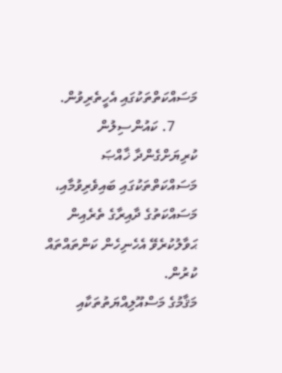މަސައްކަތްތަކުގައި އެހީތެރިވުން.
      7. ކައުންސިލުން ކުރިޔަށްގެންދާ ޚާއްޞަ މަސައްކަތްތަކުގައި ބައިވެރިވުމާއި، މަސައްކަތުގެ ދާއިރާގެ ތެރެއިން ޙަވާލުކުރެވޭ އެހެނިހެން ކަންތައްތައް ކުރުން.
މަޤާމުގެ މަސްއޫލިއްޔަތުތަކާއި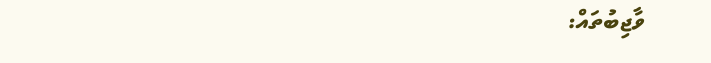ވާޖިބުތައް: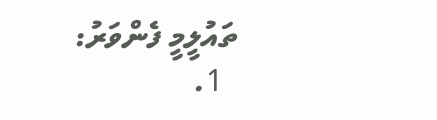ތައުލީމީ ފެންވަރު:
  1.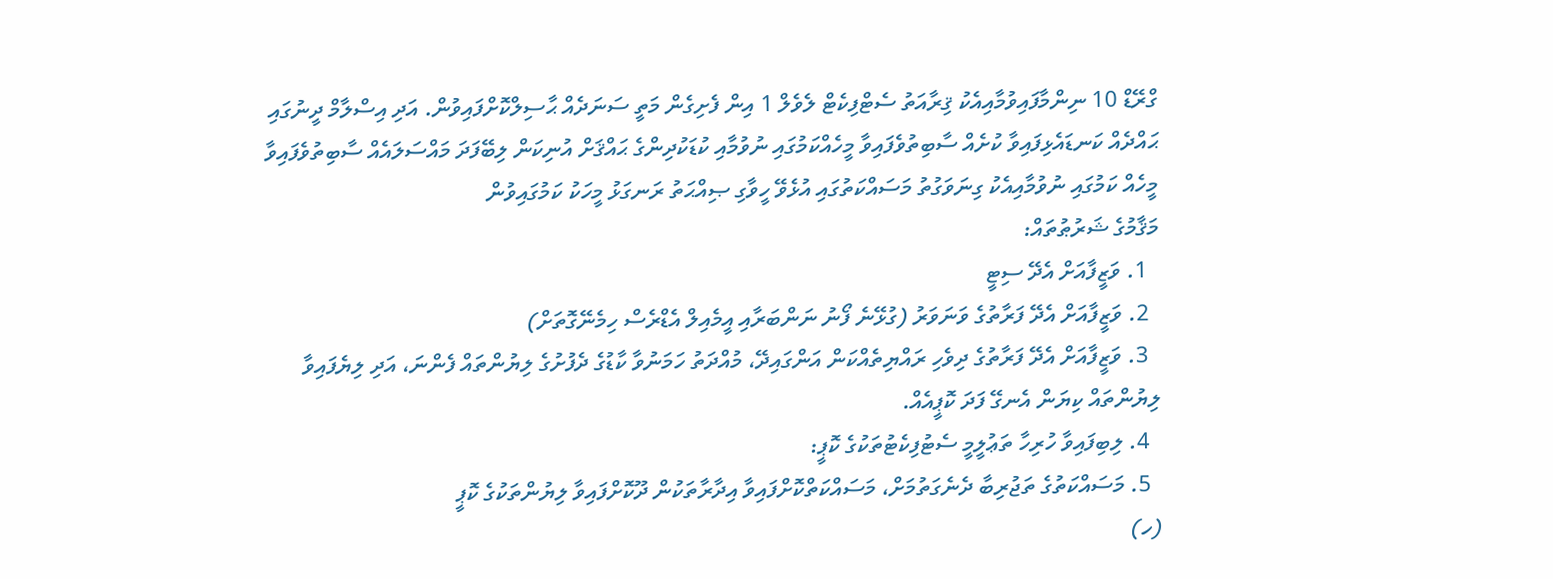ގްރޭޑް 10 ނިންމާފައިވުމާއިއެކު ޤިރާއަތު ސެޓްފިކެޓް ލެވެލް 1 އިން ފެށިގެން މަތީ ސަނަދެއް ޙާސިލްކޮށްފައިވުން. އަދި އިސްލާމް ދީނުގައި ޙައްދެއް ކަނޑައެޅިފައިވާ ކުށެއް ސާބިތުވެފައިވާ މީހެއްކަމުގައި ނުވުމާއި ކުޑަކުދިންގެ ޙައްޤަށް އުނިކަން ލިބޭފަދަ މައްސަލައެއް ސާބިތުވެފައިވާ މީހެއް ކަމުގައި ނުވުމާއިއެކު ގިނަވަގުތު މަސައްކަތުގައި އުޅެވޭ ހީވާގި ޞިއްޙަތު ރަނގަޅު މީހަކު ކަމުގައިވުން
މަޤާމުގެ ޝަރުޠުތައް:
  1. ވަޒީފާއަށް އެދޭ ސިޓީ
  2. ވަޒީފާއަށް އެދޭ ފަރާތުގެ ވަނަވަރު (ގުޅޭނެ ފޯނު ނަންބަރާއި އީމެއިލް އެޑްރެސް ހިމެނޭގޮތަށް)
  3. ވަޒީފާއަށް އެދޭ ފަރާތުގެ ދިވެހި ރައްޔިތެއްކަން އަންގައިދޭ، މުއްދަތު ހަމަނުވާ ކާޑުގެ ދެފުށުގެ ލިޔުންތައް ފެންނަ، އަދި ލިޔެފައިވާ ލިޔުންތައް ކިޔަން އެނގޭ ފަދަ ކޮޕީއެއް.
  4. ލިބިފައިވާ ހުރިހާ ތަޢުލީމީ ސެޓުފިކެޓުތަކުގެ ކޮޕީ:
  5. މަސައްކަތުގެ ތަޖުރިބާ ދެނެގަތުމަށް، މަސައްކަތްކޮށްފައިވާ އިދާރާތަކުން ދޫކޮށްފައިވާ ލިޔުންތަކުގެ ކޮޕީ
(ހ)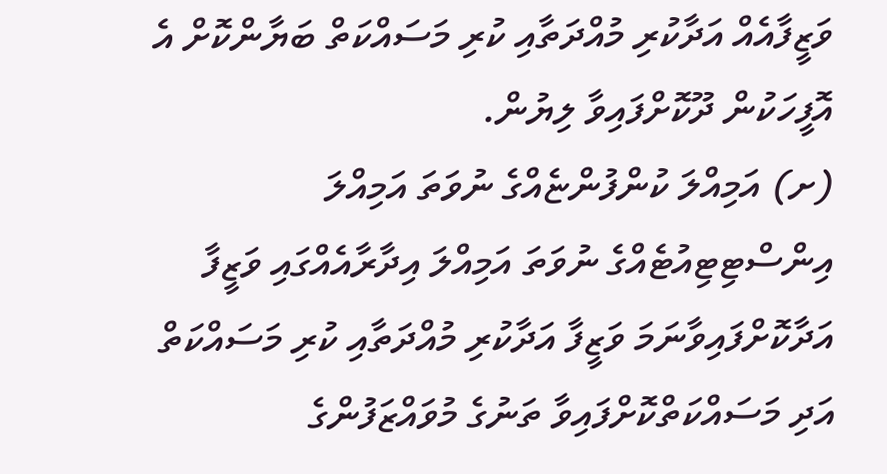ވަޒީފާއެއް އަދާކުރި މުއްދަތާއި ކުރި މަސައްކަތް ބަޔާންކޮށް އެ އޮފީހަކުން ދޫކޮށްފައިވާ ލިޔުން.
(ށ) އަމިއްލަ ކުންފުންޏެއްގެ ނުވަތަ އަމިއްލަ އިންސްޓިޓިއުޓެއްގެ ނުވަތަ އަމިއްލަ އިދާރާއެއްގައި ވަޒީފާ އަދާކޮށްފައިވާނަމަ ވަޒީފާ އަދާކުރި މުއްދަތާއި ކުރި މަސައްކަތް އަދި މަސައްކަތްކޮށްފައިވާ ތަނުގެ މުވައްޒަފުންގެ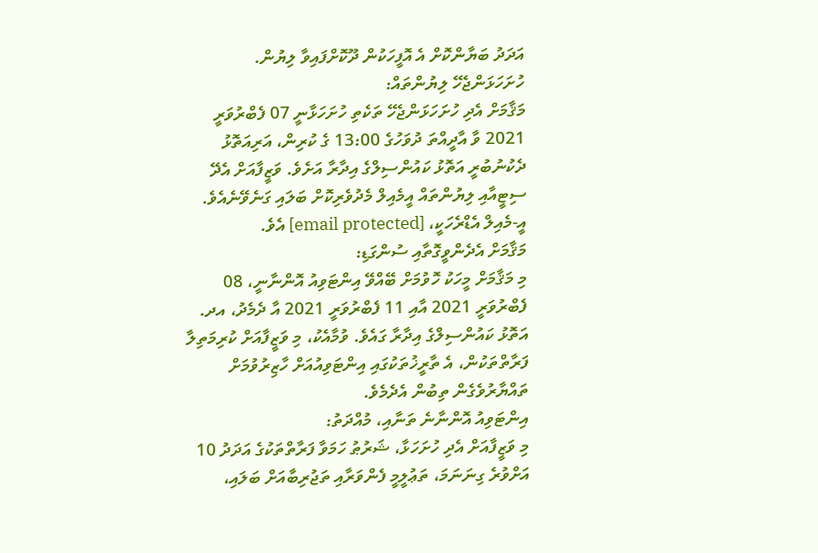އަދަދު ބަޔާންކޮށް އެ އޮފީހަކުން ދޫކޮށްފައިވާ ލިޔުން.
ހުށަހަޅަންޖެހޭ ލިޔުންތައް:
މަޤާމަށް އެދި ހުށަހަޅަންޖެހޭ ތަކެތި ހުށަހަޅާނީ 07 ފެބްރުވަރީ 2021 ވާ އާދީއްތަ ދުވަހުގެ 13:00 ގެ ކުރިން، އަރިއަތޮޅު ދެކުނުބުރީ އަތޮޅު ކައުންސިލްގެ އިދާރާ އަށެވެ. ވަޒީފާއަށް އެދޭ ސިޓީއާއި ލިޔުންތައް އީމެއިލް މެދުވެރިކޮށް ބަލައި ގަނެވޭނެއެވެ. އީ-މެއިލް އެޑްރެހަކީ، [email protected] އެވެ.
މަޤާމަށް އެދެންވީގޮތާއި ސުންގަޑި:
މި މަޤާމަށް މީހަކު ހޮވުމަށް ބޭއްވޭ އިންޓަވިއު އޮންނާނީ، 08 ފެބްރުވަރީ 2021 އާއި 11 ފެބްރުވަރީ 2021 އާ ދެމެދު، އދ. އަތޮޅު ކައުންސިލްގެ އިދާރާ ގައެވެ. ވުމާއެކު، މި ވަޒީފާއަށް ކުރިމަތިލާ ފަރާތްތަކުން، އެ ތާރީޚުތަކުގައި އިންޓަވިއުއަށް ހާޒިރުވުމަށް ތައްޔާރުވެގެން ތިބުން އެދެމެވެ.
އިންޓަވިއު އޮންނާނެ ތަނާއި، މުއްދަތު:
މި ވަޒީފާއަށް އެދި ހުށަހަޅާ، ޝަރުޠު ހަމަވާ ފަރާތްތަކުގެ އަދަދު 10 އަށްވުރެ ގިނަނަމަ، ތަޢުލީމީ ފެންވަރާއި ތަޖުރިބާއަށް ބަލައި،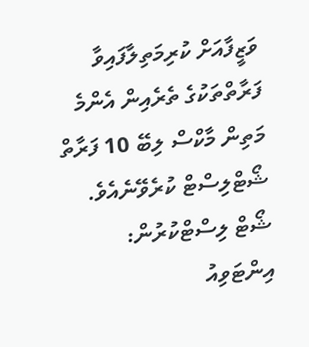ވަޒީފާއަށް ކުރިމަތިލާފައިވާ ފަރާތްތަކުގެ ތެރެއިން އެންމެ މަތިން މާކްސް ލިބޭ 10 ފަރާތް ޝޯޓްލިސްޓް ކުރެވޭނެއެވެ.
ޝޯޓް ލިސްޓްކުރުން:
އިންޓަވިއު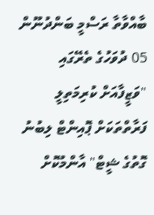ބާއްވާތާ ރަސްމީ ބަންދުނޫން 05 ދުވަހުގެ ތެރޭގައި "ވަޒީފާއަށް ކުރިމަތިލީ ފަރާތްތަކަށް ޕޮއިންޓް ލިބުނު ގޮތުގެ ޝީޓް" އާންމުކޮށް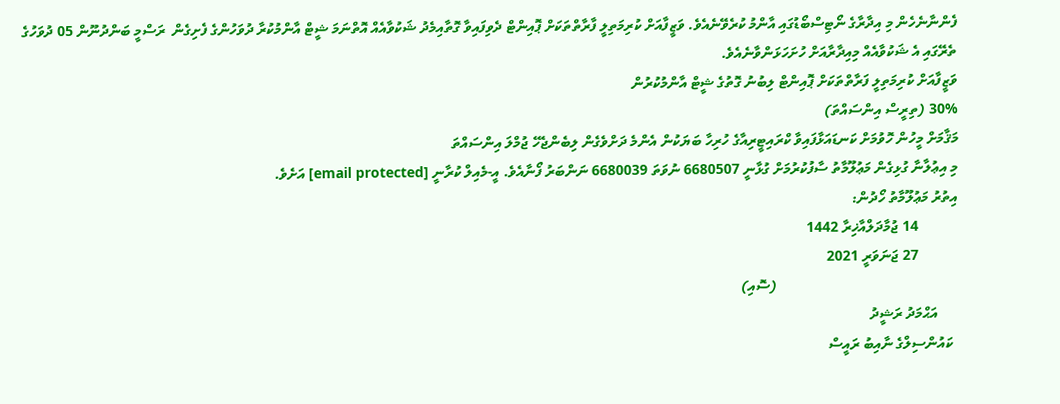ފެންނާނެހެން މި އިދާރާގެ ނޯޓިސްބޯޑުގައި އާންމު ކުރެވޭނެއެވެ. ވަޒީފާއަށް ކުރިމަތިލީ ފާރާތްތަކަށް ޕޮއިންޓް ދެވިފައިވާ ގޮތާއިމެދު ޝަކުވާއެއް އޮތްނަމަ ޝީޓް އާންމުކުރާ ދުވަހުންގެ ފެށިގެން  ރަސްމީ ބަންދުނޫން 05 ދުވަހުގެ ތެރޭގައި އެ ޝަކުވާއެއް މިއިދާރާއަށް ހުށަހަޅަންވާނެއެވެ.
ވަޒީފާއަށް ކުރިމަތިލީ ފަރާތްތަކަށް ޕޮއިންޓް ލިބުނު ގޮތުގެ ޝީޓް އާންމުކުރުން
30% (ތިރީސް އިންސައްތަ)
މަޤާމަށް މީހުން ހޮވުމަށް ކަނޑައަޅާފައިވާ ކްރައިޓީރިއާގެ ހުރިހާ ބަޔަކުން އެންމެ ދަށްވެގެން ލިބެންޖެހޭ ޖުމްލަ އިންސައްތަ
މި އިޢުލާނާ ގުޅިގެން މަޢުލޫމާތު ސާފުކުރުމަށް ގުޅާނީ 6680507 ނުވަތަ 6680039 ނަންބަރު ފޯނާއެވެ. އީ-މެއިލް ކުރާނީ [email protected] އަށެވެ.
އިތުރު މަޢުލޫމާތު ހޯދުން:
           14 ޖުމާދަލްއާޚިރާ 1442
           27 ޖަނަވަރީ 2021
                                                  (ސޮއި)
      އަޙްމަދު ރަޝީދު
  ކައުންސިލްގެ ނާއިބު ރައީސް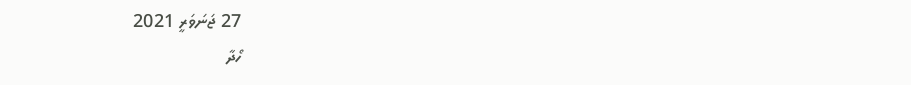27 ޖަނަވަރީ 2021
ހޯދާ